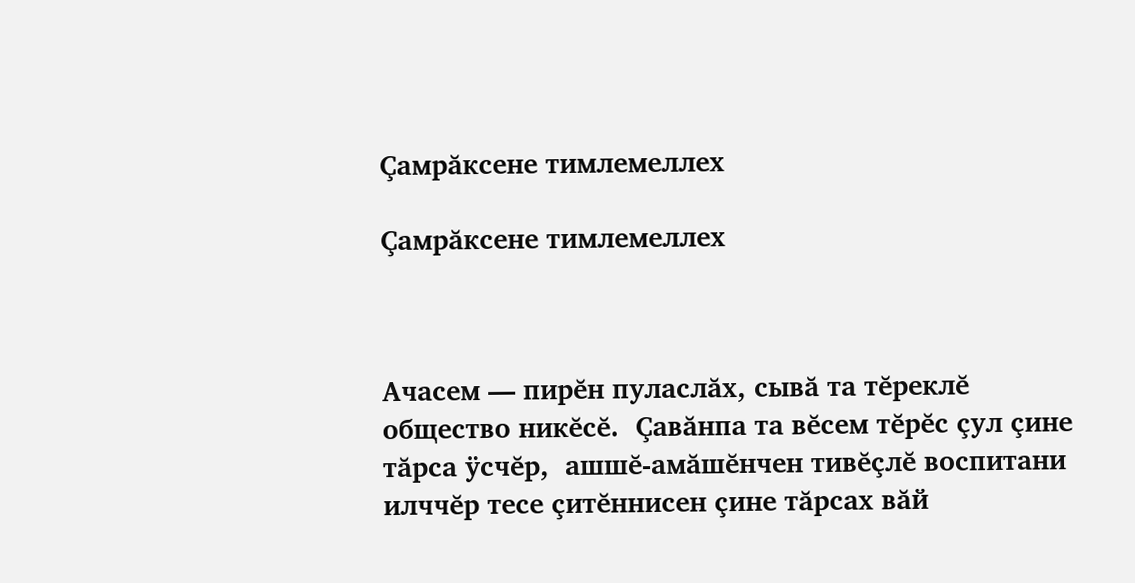Çамрăксене тимлемеллех

Çамрăксене тимлемеллех



Ачасем — пирĕн пуласлăх, сывă та тĕреклĕ общество никĕсĕ.  Çавăнпа та вĕсем тĕрĕс çул çине тăрса ÿсчĕр,  ашшĕ-амăшĕнчен тивĕçлĕ воспитани илччĕр тесе çитĕннисен çине тăрсах вăй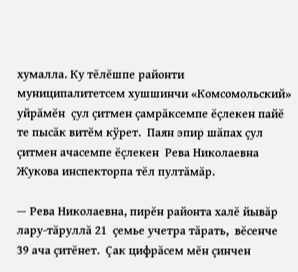хумалла. Ку тĕлĕшпе районти муниципалитетсем хушшинчи «Комсомольский» уйрăмĕн  çул çитмен çамрăксемпе ĕçлекен пайĕ те пысăк витĕм кÿрет.  Паян эпир шăпах çул çитмен ачасемпе ĕçлекен  Рева Николаевна Жукова инспекторпа тĕл пултăмăр.

— Рева Николаевна, пирĕн районта халĕ йывăр лару-тăруллă 21  çемье учетра тăрать,  вĕсенче 39 ача çитĕнет.  Çак цифрăсем мĕн çинчен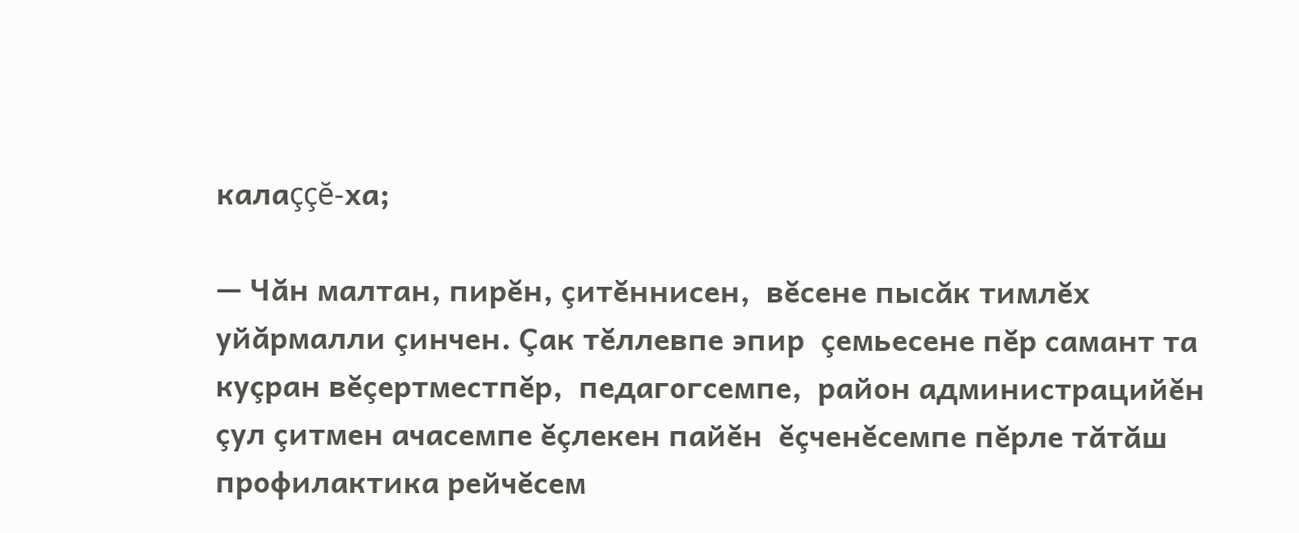калаççĕ-ха;

— Чăн малтан, пирĕн, çитĕннисен,  вĕсене пысăк тимлĕх   уйăрмалли çинчен. Çак тĕллевпе эпир  çемьесене пĕр самант та куçран вĕçертместпĕр,  педагогсемпе,  район администрацийĕн çул çитмен ачасемпе ĕçлекен пайĕн  ĕçченĕсемпе пĕрле тăтăш профилактика рейчĕсем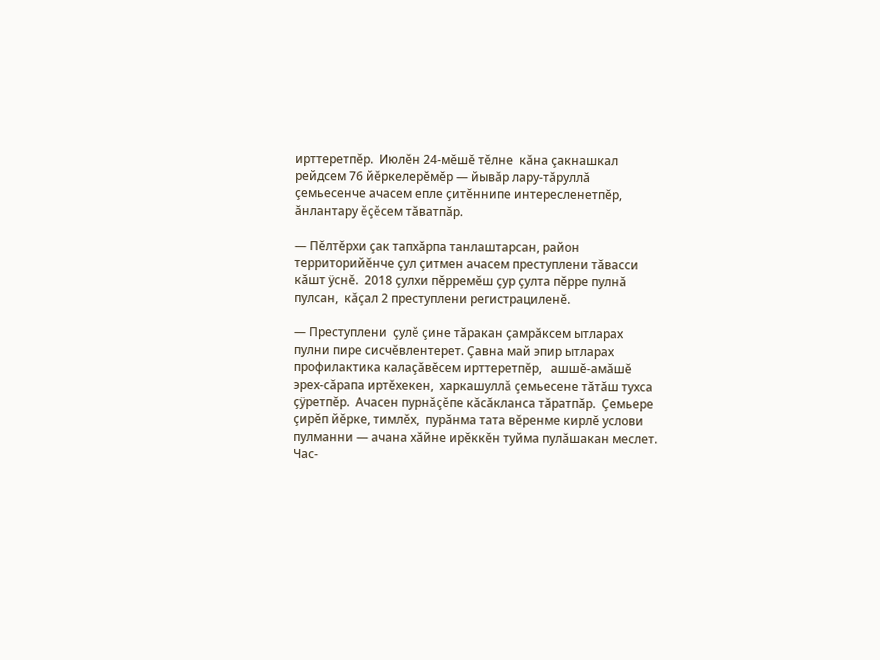ирттеретпĕр.  Июлĕн 24-мĕшĕ тĕлне  кăна çакнашкал рейдсем 76 йĕркелерĕмĕр — йывăр лару-тăруллă çемьесенче ачасем епле çитĕннипе интересленетпĕр, ăнлантару ĕçĕсем тăватпăр.

— Пĕлтĕрхи çак тапхăрпа танлаштарсан, район территорийĕнче çул çитмен ачасем преступлени тăвасси кăшт ÿснĕ.  2018 çулхи пĕрремĕш çур çулта пĕрре пулнă пулсан,  кăçал 2 преступлени регистрациленĕ.

— Преступлени  çулĕ çине тăракан çамрăксем ытларах пулни пире сисчĕвлентерет. Çавна май эпир ытларах профилактика калаçăвĕсем ирттеретпĕр,   ашшĕ-амăшĕ эрех-сăрапа иртĕхекен,  харкашуллă çемьесене тăтăш тухса çÿретпĕр.  Ачасен пурнăçĕпе кăсăкланса тăратпăр.  Çемьере çирĕп йĕрке, тимлĕх,  пурăнма тата вĕренме кирлĕ услови пулманни — ачана хăйне ирĕккĕн туйма пулăшакан меслет.  Час-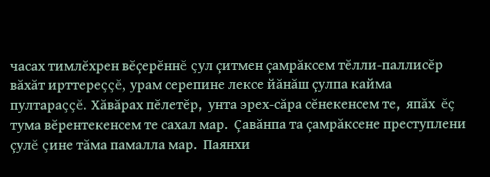часах тимлĕхрен вĕçерĕннĕ çул çитмен çамрăксем тĕлли-паллисĕр вăхăт ирттереççĕ, урам серепине лексе йăнăш çулпа кайма пултараççĕ. Хăвăрах пĕлетĕр,  унта эрех-сăра сĕнекенсем те,  япăх  ĕç тума вĕрентекенсем те сахал мар.  Çавăнпа та çамрăксене преступлени çулĕ çине тăма памалла мар.  Паянхи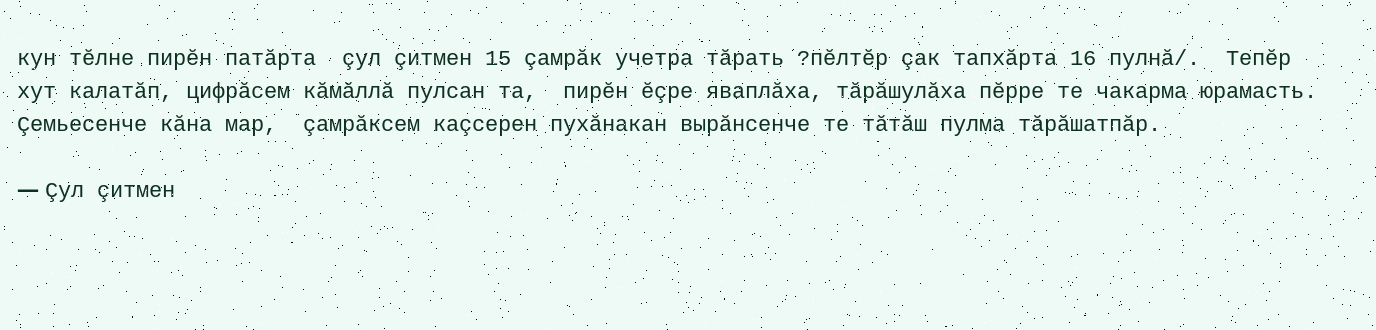кун тĕлне пирĕн патăрта  çул çитмен 15 çамрăк учетра тăрать ?пĕлтĕр çак тапхăрта 16 пулнă/.  Тепĕр хут калатăп, цифрăсем кăмăллă пулсан та,  пирĕн ĕçре яваплăха, тăрăшулăха пĕрре те чакарма юрамасть.  Çемьесенче кăна мар,  çамрăксем каçсерен пухăнакан вырăнсенче те тăтăш пулма тăрăшатпăр.

— Çул çитмен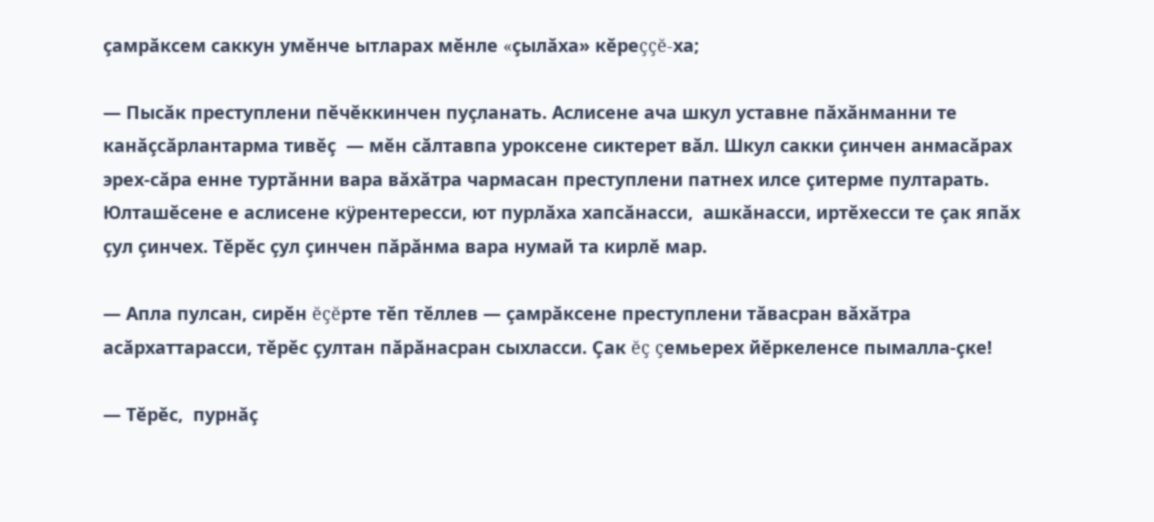çамрăксем саккун умĕнче ытларах мĕнле «çылăха» кĕреççĕ-ха;

— Пысăк преступлени пĕчĕккинчен пуçланать. Аслисене ача шкул уставне пăхăнманни те канăçсăрлантарма тивĕç  — мĕн сăлтавпа уроксене сиктерет вăл. Шкул сакки çинчен анмасăрах эрех-сăра енне туртăнни вара вăхăтра чармасан преступлени патнех илсе çитерме пултарать.  Юлташĕсене е аслисене кÿрентересси, ют пурлăха хапсăнасси,  ашкăнасси, иртĕхесси те çак япăх çул çинчех. Тĕрĕс çул çинчен пăрăнма вара нумай та кирлĕ мар.

— Апла пулсан, сирĕн ĕçĕрте тĕп тĕллев — çамрăксене преступлени тăвасран вăхăтра асăрхаттарасси, тĕрĕс çултан пăрăнасран сыхласси. Çак ĕç çемьерех йĕркеленсе пымалла-çке!

— Тĕрĕс,  пурнăç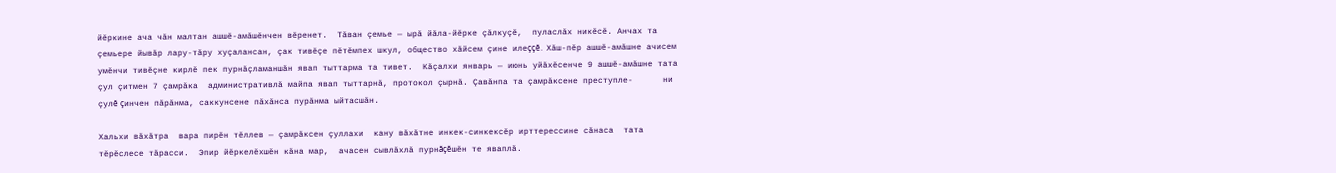йĕркине ача чăн малтан ашшĕ-амăшĕнчен вĕренет.  Тăван çемье — ырă йăла-йĕрке çăлкуçĕ,  пуласлăх никĕсĕ. Анчах та çемьере йывăр лару-тăру хуçалансан, çак тивĕçе пĕтĕмпех шкул, общество хăйсем çине илеççĕ.  Хăш-пĕр ашшĕ-амăшне ачисем умĕнчи тивĕçне кирлĕ пек пурнăçламаншăн явап тыттарма та тивет.  Кăçалхи январь — июнь уйăхĕсенче 9 ашшĕ-амăшне тата çул çитмен 7 çамрăка  административлă майпа явап тыттарнă, протокол çырнă. Çавăнпа та çамрăксене преступле-      ни çулĕ çинчен пăрăнма, саккунсене пăхăнса пурăнма ыйтасшăн.

Хальхи вăхăтра  вара пирĕн тĕллев — çамрăксен çуллахи  кану вăхăтне инкек-синкексĕр ирттерессине сăнаса  тата тĕрĕслесе тăрасси.  Эпир йĕркелĕхшĕн кăна мар,  ачасен сывлăхлă пурнăçĕшĕн те яваплă.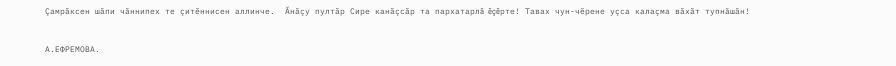Çамрăксен шăпи чăннипех те çитĕннисен аллинче.  Ăнăçу пултăр Сире канăçсăр та пархатарлă  ĕçĕрте! Тавах чун-чĕрене уçса калаçма вăхăт тупнăшăн!

А.ЕФРЕМОВА.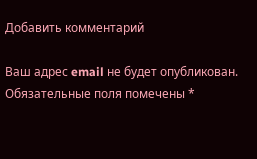Добавить комментарий

Ваш адрес email не будет опубликован. Обязательные поля помечены *